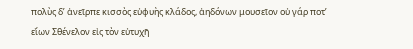πολὺς δ’ ἀνεῖρπε κισσὸς εὐφυὴς κλάδος, ἀηδόνων μουσεῖον οὐ γάρ ποτ’ εἴων Σθένελον εἰς τὸν εὐτυχῆ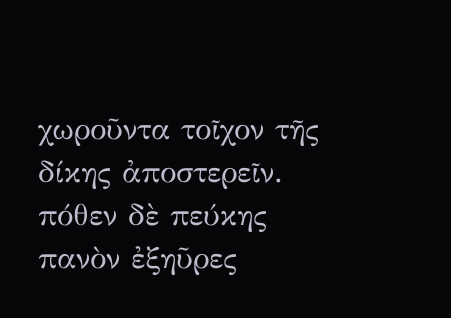χωροῦντα τοῖχον τῆς δίκης ἀποστερεῖν. πόθεν δὲ πεύκης πανὸν ἐξηῦρες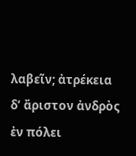λαβεῖν; ἀτρέκεια δ’ ἄριστον ἀνδρὸς ἐν πόλει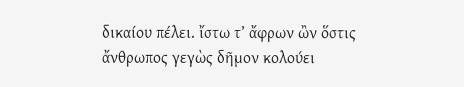δικαίου πέλει. ἴστω τ’ ἄφρων ὢν ὅστις ἄνθρωπος γεγὼς δῆμον κολούει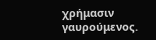χρήμασιν γαυρούμενος.